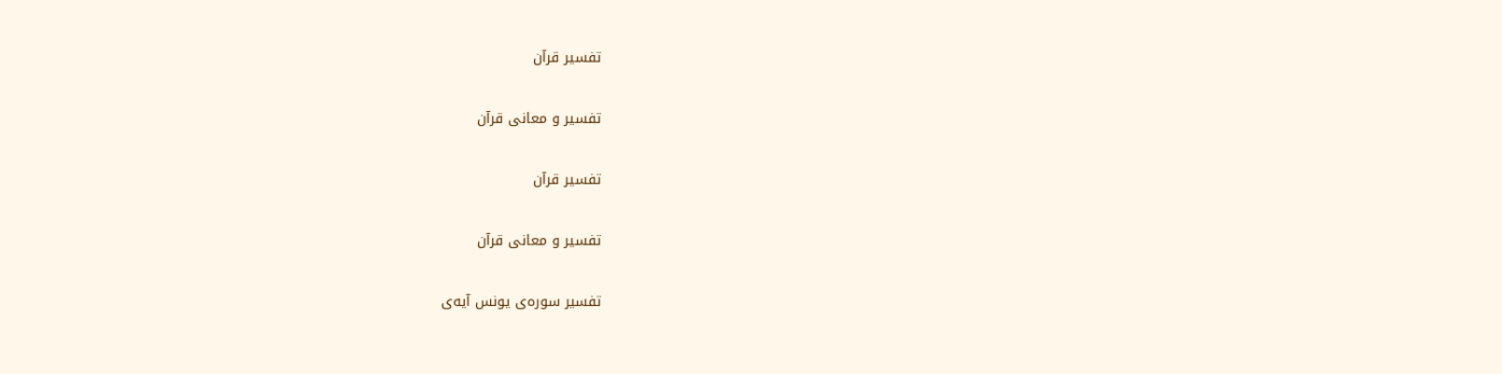تفسیر قرآن

تفسیر و معانی قرآن

تفسیر قرآن

تفسیر و معانی قرآن

تفسیر سوره‌ی یونس آیه‌ی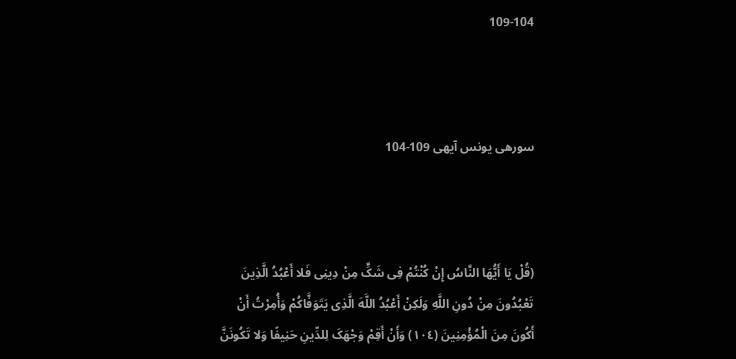109-104



سورهی یونس آیهی 109-104



(قُلْ یَا أَیُّهَا النَّاسُ إِنْ کُنْتُمْ فِی شَکٍّ مِنْ دِینِی فَلا أَعْبُدُ الَّذِینَ تَعْبُدُونَ مِنْ دُونِ اللَّهِ وَلَکِنْ أَعْبُدُ اللَّهَ الَّذِی یَتَوَفَّاکُمْ وَأُمِرْتُ أَنْ أَکُونَ مِنَ الْمُؤْمِنِینَ (١٠٤) وَأَنْ أَقِمْ وَجْهَکَ لِلدِّینِ حَنِیفًا وَلا تَکُونَنَّ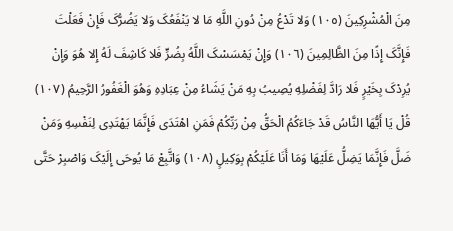مِنَ الْمُشْرِکِینَ (١٠٥) وَلا تَدْعُ مِنْ دُونِ اللَّهِ مَا لا یَنْفَعُکَ وَلا یَضُرُّکَ فَإِنْ فَعَلْتَ فَإِنَّکَ إِذًا مِنَ الظَّالِمِینَ (١٠٦) وَإِنْ یَمْسَسْکَ اللَّهُ بِضُرٍّ فَلا کَاشِفَ لَهُ إِلا هُوَ وَإِنْ یُرِدْکَ بِخَیْرٍ فَلا رَادَّ لِفَضْلِهِ یُصِیبُ بِهِ مَنْ یَشَاءُ مِنْ عِبَادِهِ وَهُوَ الْغَفُورُ الرَّحِیمُ (١٠٧) قُلْ یَا أَیُّهَا النَّاسُ قَدْ جَاءَکُمُ الْحَقُّ مِنْ رَبِّکُمْ فَمَنِ اهْتَدَى فَإِنَّمَا یَهْتَدِی لِنَفْسِهِ وَمَنْ ضَلَّ فَإِنَّمَا یَضِلُّ عَلَیْهَا وَمَا أَنَا عَلَیْکُمْ بِوَکِیلٍ (١٠٨) وَاتَّبِعْ مَا یُوحَى إِلَیْکَ وَاصْبِرْ حَتَّى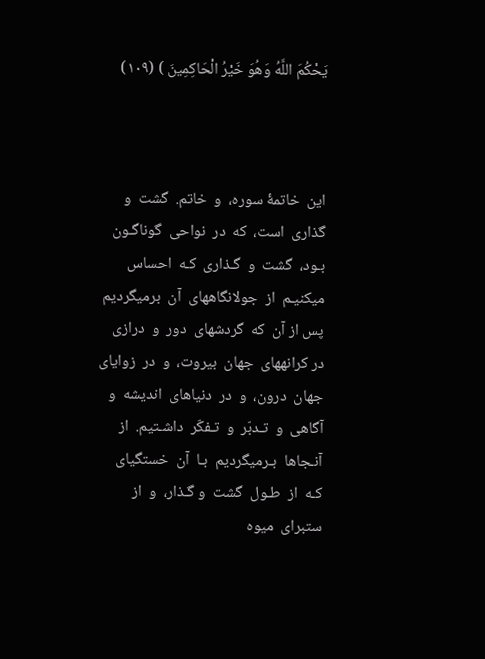یَحْکُمَ اللَّهُ وَهُوَ خَیْرُ الْحَاکِمِینَ ) (١٠٩)



این  خاتمۀ سوره،  و  خاتم.  گشت  و  گذاری  است،  که  در  نواحی  گوناگـون  بـود،  گشت  و  گـذاری  کـه  احساس  میکنیـم  از  جولانگاههای  آن  برمیگردیم  پس از آن  که  گردشهای  دور  و  درازی  در کرانههای  جهان  بیروت،  و  در  زوایای  جهان  درون،  و  در  دنیاهای  اندیشه  و  آگاهی  و  تـدبّر  و  تـفکّر  داشـتیم.  از  آنـجاها  بـرمیگردیم  بـا  آن  خستگیای  کـه  از  طـول  گشت  و گـذار،  و  از  ستبرای  میوه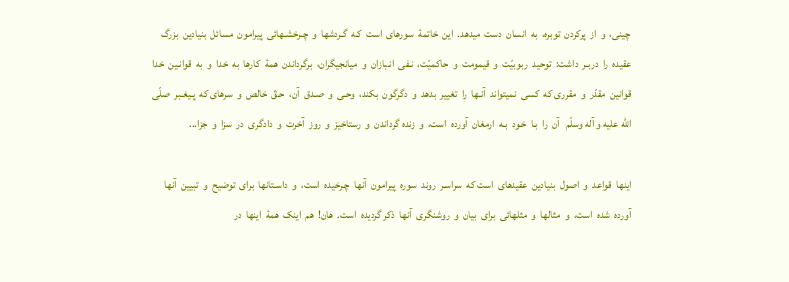چینی،  و  از  پرکردن  توبره،  به  انسان  دست  میدهد.  این  خاتمۀ  سورهای  است  کـه  گـردشها  و  چـرخشـهائی  پیرامون  مسائل  بنیادین  بزرگ  عقیده  را  دربـر  داشت:  توحید  ربوبیّت  و  قیمومت  و  حاکمیّت،  نـفی  انـبازان  و  میانجیگران،  برگرداندن  همۀ  کارها  به  خدا  و  به  قوانـین  خدا  قوانین  مقدّر  و  مقرری که  کسی  نمیتواند  آنـها  را  تغییر  بدهد  و  دگرگون  بکند،  وحـی  و  صـدق  آن،  حـقّ  خالص  و  سرهای که  پـیغـبر  صلّی الله علیه و آله وسلّم   آن  را  بـا  خـود  بـه  ارمغان  آورده  است،  و  زنده گرداندن  و  رستاخیز  و  روز  آخرت  و  دادگری  در  سزا  و  جزا...

اینها  قواعد  و  اصول  بنیادین  عقیدهای  است که  سراسـر  روند  سوره  پیرامون  آنها  چـرخیده  است،  و  داسـتانها  برای  توضیح  و  تبیین  آنها  آورده  شده  است،  و  مثالها  و  مثلهائی  برای  بیان  و  روشنگری  آنها  ذکر گردیده  است.  هان!  هم  اینک  همۀ  اینها  در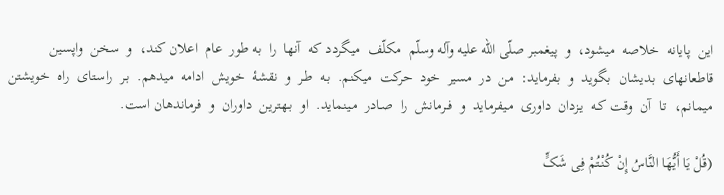این  پایانه  خلاصه  میشود،  و  پیغمبر صلّی الله علیه وآله وسلّم  مکلّف  میگردد که  آنها  را  به طور  عام  اعلان کند،  و  سخن  واپسین  قاطعانهای  بدیشان  بگوید  و  بفرماید:  من  در  مسیر  خود  حرکت  میکنم.  بـه  طـر  و  نقشۀ  خویش  ادامه  میدهم.  بـر  راسـتای  راه  خویشتن  میمانم،  تـا  آن  وقت کـه  یـزدان  داوری  مـیفرماید  و  فــرمانش  را  صـادر  مـینماید.  او  بـهترین  داوران  و  فرماندهان است.

(قُلْ یَا أَیُّهَا النَّاسُ إِنْ کُنْتُمْ فِی شَکٍّ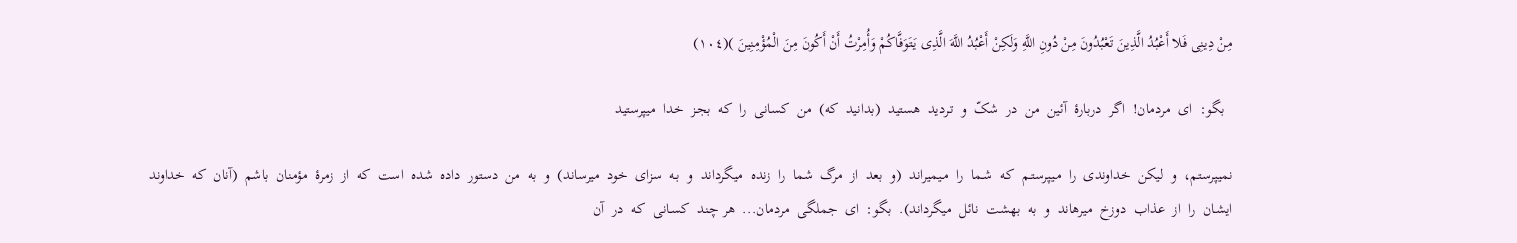مِنْ دِینِی فَلا أَعْبُدُ الَّذِینَ تَعْبُدُونَ مِنْ دُونِ اللَّهِ وَلَکِنْ أَعْبُدُ اللَّهَ الَّذِی یَتَوَفَّاکُمْ وَأُمِرْتُ أَنْ أَکُونَ مِنَ الْمُؤْمِنِینَ )(١٠٤)

  بگو:  ای  مردمان!  اگر  دربارۀ  آئین  من  در  شکّ  و  تـردید  هستید  (بدانید  که)  من  کسانی  را  که  بجـز  خدا  میپرستید

نمیپرستم،  و  لیکن  خداوندی  را  مـیپرستـم  کـه  شـما  را  مـیمیراند  (و  بعد  از  مرگ  شما  را  زنده  میگرداند  و  بـه  سزای  خود  میرساند)  و  به  من  دستور  داده  شده  است  که  از  زمرۀ  مؤمنان  باشم  (آنان  که  خداوند  ایشـان  را  از  عذاب  دوزخ  میرهاند  و  به  بهشت  نائل  میگرداند).  بگو:  ای  جملگی  مردمان...  هر چـند  کسـانی  کـه  در  آن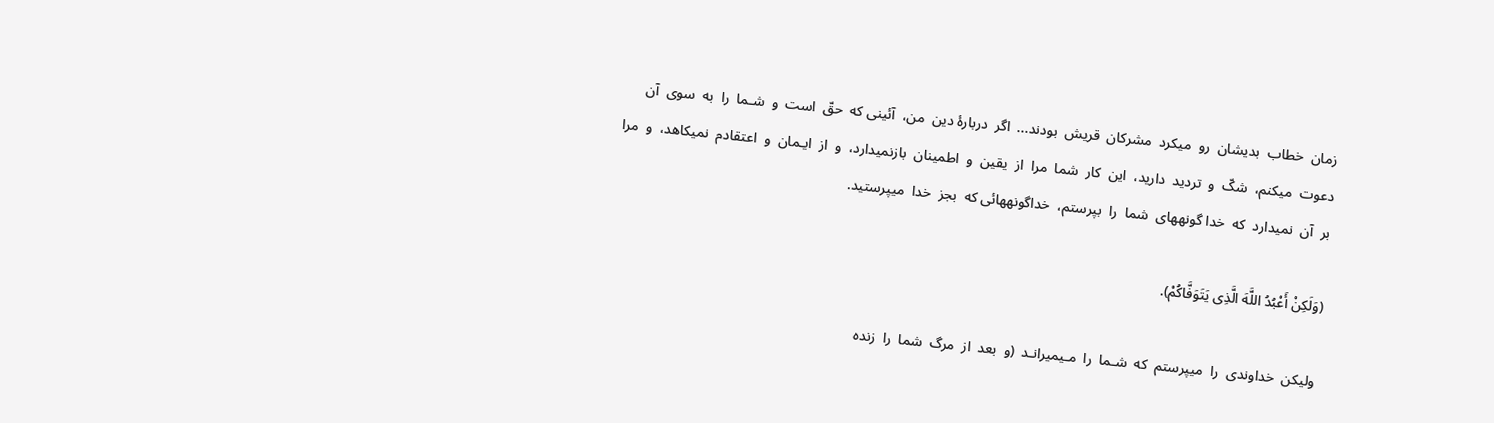زمان  خطاب  بدیشان  رو  میکرد  مشرکان  قریش  بودند...  اگر  دربارۀ دین  من،  آئینی که  حقّ  است  و  شـما  را  به  سوی  آن  دعوت  میکنم،  شکّ  و  تردید  دارید،  این  کار  شما  مرا  از  یقین  و  اطمینان  بازنمیدارد،  و  از  ایـمان  و  اعتقادم  نمیکاهد،  و  مرا  بر  آن  نمیدارد  که  خدا گونههای  شما  را  بپرستم،  خداگونههائی که  بجز  خدا  میپرستید.

(وَلَکِنْ أَعْبُدُ اللَّهَ الَّذِی یَتَوَفَّاکُمْ).

ولیکن  خداوندی  را  میپرستم  که  شـما  را  مـیمیرانـد  (و  بعد  از  مرگ  شما  را  زنده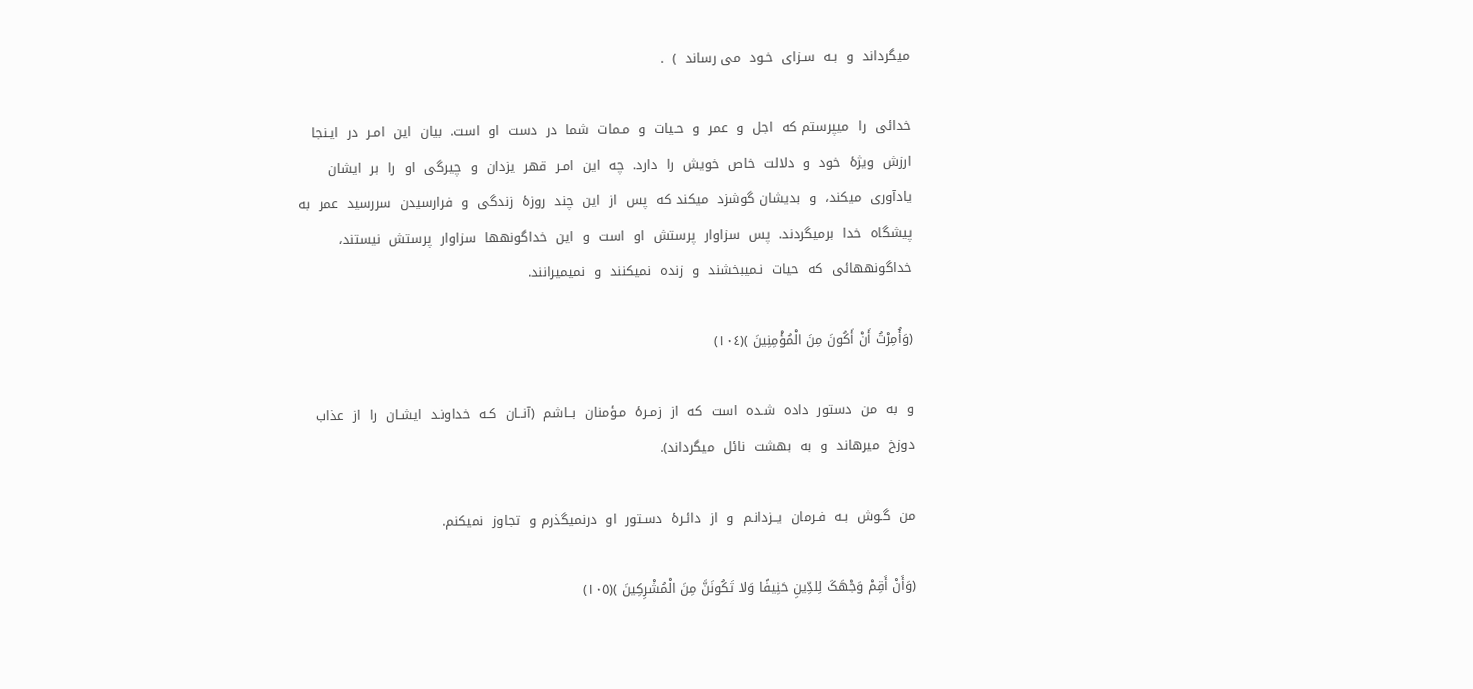میگرداند  و  بـه  سـزای  خـود  می رساند  )  .

خدائی  را  میپرستم که  اجل  و  عمر  و  حـیات  و  مـمات  شما  در  دست  او  است.  بیان  این  امـر  در  ایـنجا  ارزش  ویژۀ  خود  و  دلالت  خاص  خویش  را  دارد.  چه  این  امـر  قهر  یزدان  و  چیرگی  او  را  بر  ایشان  یادآوری  میکند،  و  بدیشان گوشزد  میکند که  پس  از  این  چند  روزۀ  زندگی  و  فرارسیدن  سررسید  عمر  به  پیشگاه  خدا  برمیگردند.  پس  سزاوار  پرستش  او  است  و  این  خداگونهها  سزاوار  پرستش  نیستند،  خداگونههائی  که  حیات  نـمیبخشند  و  زنده  نمیکنند  و  نمیمیرانند.

(وَأُمِرْتُ أَنْ أَکُونَ مِنَ الْمُؤْمِنِینَ )(١٠٤)

و  به  من  دستور  داده  شـده  است  که  از  زمـرۀ  مـؤمنان  بــاشم  (آنــان  کـه  خداونـد  ایشـان  را  از  عذاب  دوزخ  میرهاند  و  به  بهشت  نائل  میگرداند).

من  گـوش  بـه  فـرمان  یــزدانـم  و  از  دائـرۀ  دسـتور  او  درنمیگذرم و  تجاوز  نمیکنم.

(وَأَنْ أَقِمْ وَجْهَکَ لِلدِّینِ حَنِیفًا وَلا تَکُونَنَّ مِنَ الْمُشْرِکِینَ )(١٠٥)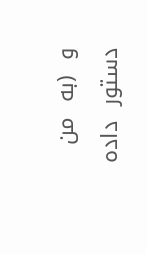و  (به  من  دستور  داده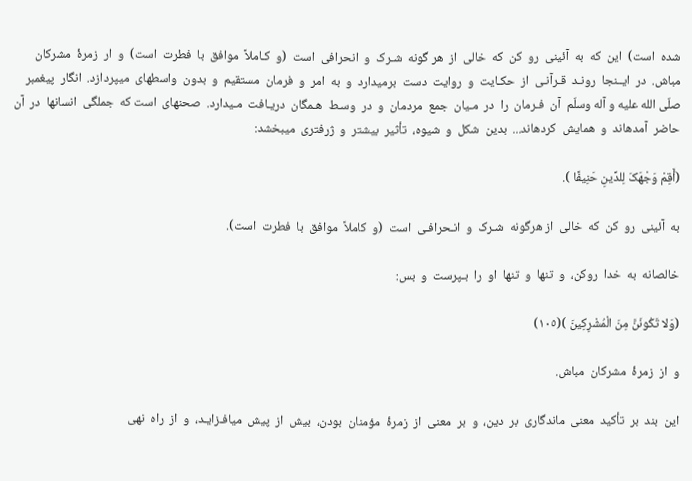شده  است)  این  که  به  آئینی  رو  کن  که  خالی  از  هر گونه  شـرک  و  انحرافی  است  (و  کـاملاً  موافق  با  فطرت  است)  و  ار  زمرۀ  مشرکان  مباش.  در  ایــنجا  رونـد  قـرآنـی  از  حکـایت  و  روایت  دست  برمیدارد  و  به  امر  و  فرمان  مستقیم  و  بدون  واسطهای  میپردازد.  انگار  پیغمبر صلّی الله علیه و آله وسلّم  آن  فـرمان  را  در  مـیان  جمع  مردمان  و  در  وسـط  هـمگان  دریـافت  مـیدارد.  صحنهای  است که  جملگی  انسانها  در  آن  حاضر  آمدهاند  و  همایش  کردهاند...  بدین  شکل  و  شیوه،  تأثیر  بیشتر  و  ژرفتری  میبخشد:

(أَقِمْ وَجْهَکَ لِلدِّینِ حَنِیفًا ).

به  آئینی  رو  کن  که  خالی  از هرگونه  شـرک  و  انـحرافـی  است  (و  کاملاً  موافق  با  فطرت  است).

خالصانه  به  خدا  روکن،  و  تنها  و  تنها  او  را  بـپرست  و  بس:

(وَلا تَکُونَنَّ مِنَ الْمُشْرِکِینَ )(١٠٥)

و  از  زمرۀ  مشرکان  مباش.

این  بند  بر  تأکید  معنی  ماندگاری  بر  دین،  و  بر  معنی  از  زمرۀ  مؤمنان  بودن،  بیش  از  پیش  میافـزایـد،  و  از  راه  نهی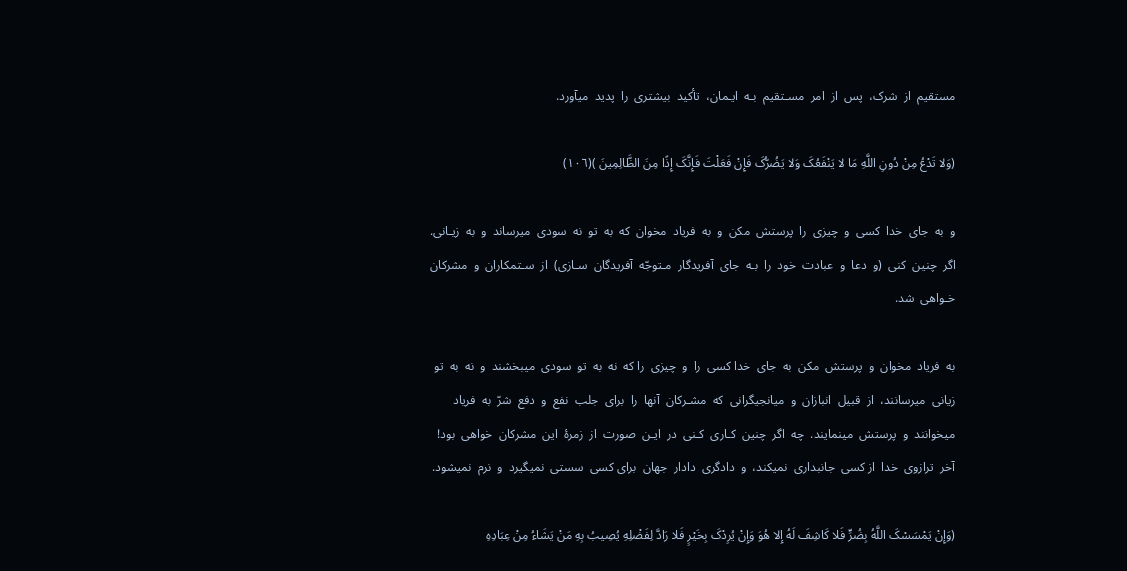مستقیم  از  شرک،  پس  از  امر  مسـتقیم  بـه  ایـمان،  تأکید  بیشتری  را  پدید  میآورد.

(وَلا تَدْعُ مِنْ دُونِ اللَّهِ مَا لا یَنْفَعُکَ وَلا یَضُرُّکَ فَإِنْ فَعَلْتَ فَإِنَّکَ إِذًا مِنَ الظَّالِمِینَ )(١٠٦)

و  به  جای  خدا  کسی  و  چیزی  را  پرستش  مکن  و  به  فریاد  مخوان  که  به  تو  نه  سودی  میرساند  و  به  زیـانی.  اگر  چنین  کنی  (و  دعا  و  عبادت  خود  را  بـه  جای  آفریدگار  مـتوجّه  آفریدگان  سـازی)  از  سـتمکاران  و  مشرکان  خـواهی  شد.

به  فریاد  مخوان  و  پرستش  مکن  به  جای  خدا کسی  را  و  چیزی  را که  نه  به  تو  سودی  میبخشند  و  نه  به  تو  زیانی  میرسانند،  از  قبیل  انبازان  و  میانجیگرانی  که  مشـرکان  آنها  را  برای  جلب  نفع  و  دفع  شرّ  به  فریاد  میخوانند  و  پرستش  مینمایند.  چه  اگر  چنین  کـاری  کـنی  در  ایـن  صورت  از  زمرۀ  این  مشرکان  خواهی  بود!  آخر  ترازوی  خدا  از کسی  جانبداری  نمیکند،  و  دادگری  دادار  جهان  برای کسی  سستی  نمیگیرد  و  نرم  نمیشود.

(وَإِنْ یَمْسَسْکَ اللَّهُ بِضُرٍّ فَلا کَاشِفَ لَهُ إِلا هُوَ وَإِنْ یُرِدْکَ بِخَیْرٍ فَلا رَادَّ لِفَضْلِهِ یُصِیبُ بِهِ مَنْ یَشَاءُ مِنْ عِبَادِهِ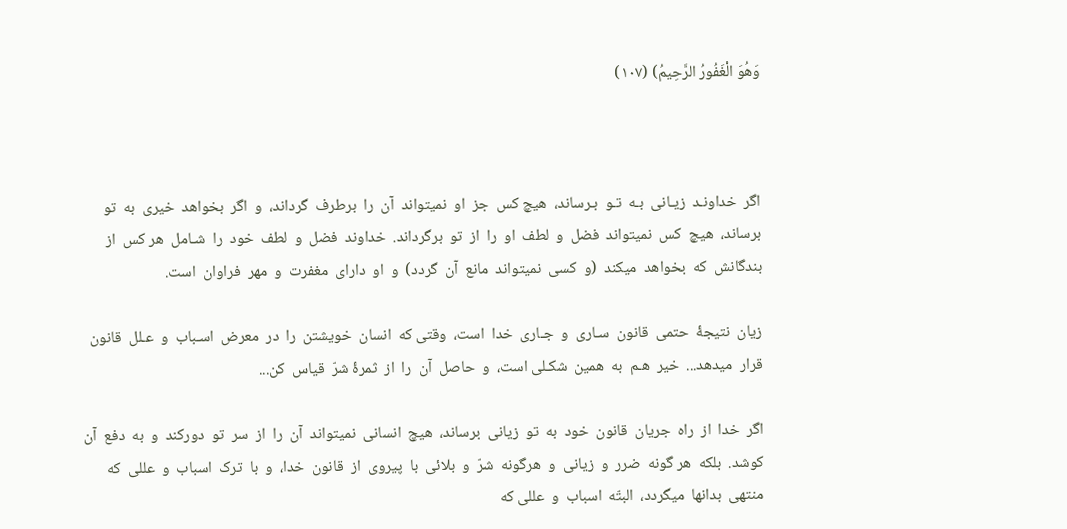وَهُوَ الْغَفُورُ الرَّحِیمُ) (١٠٧)



اگر  خداونـد  زیـانی  بـه  تـو  بـرساند،  هیچ کس  جز  او  نمیتواند  آن  را  برطرف  گرداند،  و  اگر  بخواهد  خیری  به  تو  برساند،  هیچ  کس  نمیتواند  فضل  و  لطف  او  را  از  تو  برگرداند.  خداوند  فضل  و  لطف  خود  را  شـامل  هر کس  از  بندگانش  که  بخواهد  میکند  (و  کسی  نمیتواند  مانع  آن  گردد)  و  او  دارای  مغفرت  و  مهر  فراوان  است.

زیان  نتیجۀ  حتمی  قانون  سـاری  و  جـاری  خدا  است،  وقتی که  انسان  خویشتن  را  در  معرض  اسـباب  و  عـلل  قانون  قرار  میدهد...  خیر  هـم  به  همین  شکـلی است،  و  حاصل  آن  را  از  ثمرۀ شرّ  قیاس  کن...

اگر  خدا  از  راه  جریان  قانون  خود  به  تو  زیانی  برساند،  هیچ  انسانی  نمیتواند  آن  را  از  سر  تو  دورکند  و  به  دفع  آن  کوشد.  بلکه  هر گونه  ضرر  و  زیانی  و  هرگونه  شرّ  و  بلائی  با  پیروی  از  قانون  خدا،  و  با  ترک  اسباب  و  عللی  که  منتهی  بدانها  میگردد،  البتّه  اسباب  و  عللی که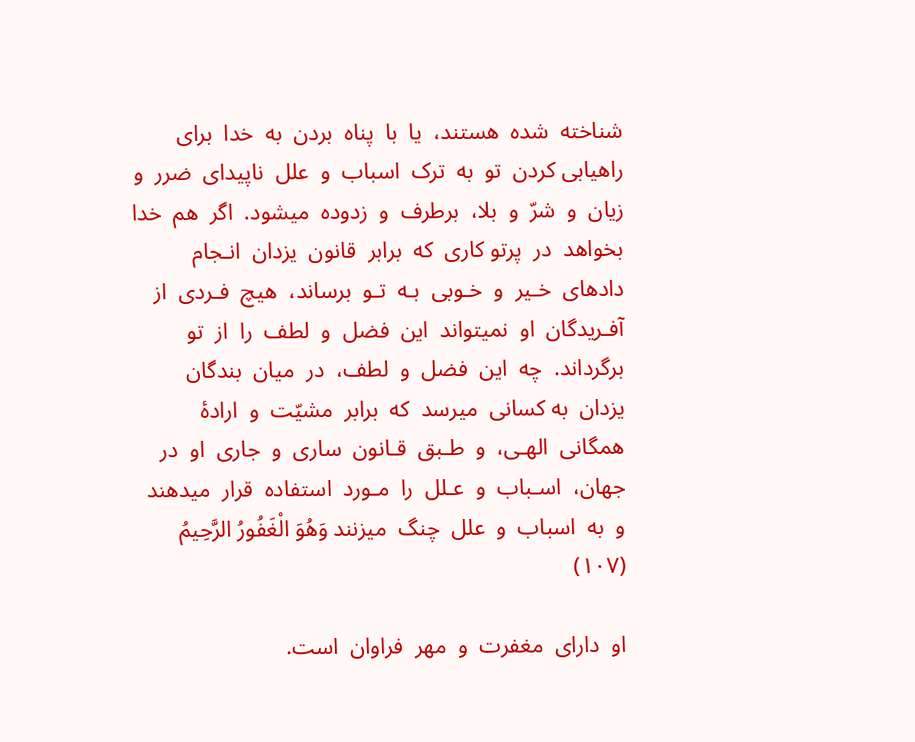شناخته  شده  هستند،  یا  با  پناه  بردن  به  خدا  برای  راهیابی کردن  تو  به  ترک  اسباب  و  علل  ناپیدای  ضرر  و  زیان  و  شرّ  و  بلا،  برطرف  و  زدوده  میشود.  اگر  هم  خدا  بخواهد  در  پرتو کاری  که  برابر  قانون  یزدان  انـجام  دادهای  خـیر  و  خـوبی  بـه  تـو  برساند،  هیچ  فـردی  از  آفـریدگان  او  نمیتواند  این  فضل  و  لطف  را  از  تو  برگرداند.  چه  این  فضل  و  لطف،  در  میان  بندگان  یزدان  به کسانی  میرسد  که  برابر  مشیّت  و  ارادۀ  همگانی  الهـی،  و  طـبق  قـانون  ساری  و  جاری  او  در  جهان،  اسـباب  و  عـلل  را  مـورد  استفاده  قرار  میدهند  و  به  اسباب  و  علل  چنگ  میزنند وَهُوَ الْغَفُورُ الرَّحِیمُ (١٠٧)

او  دارای  مغفرت  و  مهر  فراوان  است.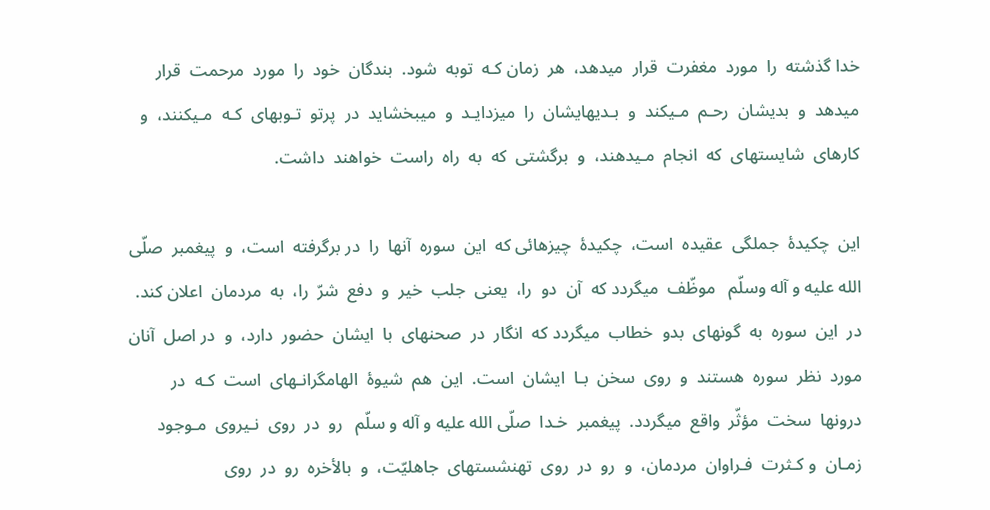خدا گذشته  را  مورد  مغفرت  قرار  میدهد،  هر  زمان کـه  توبه  شود.  بندگان  خود  را  مورد  مرحمت  قرار  میدهد  و  بدیشان  رحـم  مـیکند  و  بـدیهایشان  را  میزدایـد  و  میبخشاید  در  پرتو  تـوبهای  کـه  مـیکنند،  و  کارهای  شایستهای  که  انجام  مـیدهند،  و  برگشتی  که  به  راه  راست  خواهند  داشت.

این  چکیدۀ  جملگی  عقیده  است،  چکیدۀ  چیزهائی که  این  سوره  آنها  را  در برگرفته  است،  و  پیغمبر  صلّی الله علیه و آله وسلّم   موظّف  میگردد که  آن  دو  را،  یعنی  جلب  خیر  و  دفع  شرّ  را،  به  مردمان  اعلان کند.  در  این  سوره  به  گونهای  بدو  خطاب  میگردد که  انگار  در  صحنهای  با  ایشان  حضور  دارد،  و  در اصل  آنان  مورد  نظر  سوره  هستند  و  روی  سخن  بـا  ایشان  است.  این  هم  شیوۀ  الهامگرانـهای  است  کـه  در  درونها  سخت  مؤثّر  واقع  میگردد.  پیغمبر  خـدا  صلّی الله علیه و آله و سلّم   رو  در  روی  نـیروی  مـوجود  زمـان  و کـثرت  فـراوان  مردمان،  و  رو  در  روی  تهنشستهای  جاهلیّت،  و  بالأخره  رو  در  روی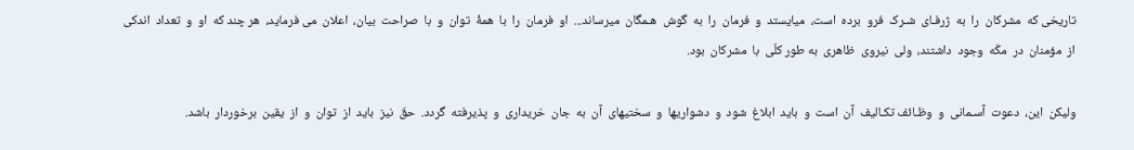تاریخی که  مشرکان  را  به  ژرفـای  شـرک  فرو  برده  است،  میایستد  و  فرمان  را  به  گوش  هـمگان  میرساند...  او  فرمان  را  با  همۀ  توان  و  با  صراحت  بیان،  اعلان  می فرماید،  هر چند که  او  و  تعداد  اندکی  از  مؤمنان  در  مکّه  وجود  داشتند،  ولی  نیروی  ظاهری  به طور کلّی  با  مشرکان  بود.

ولیکن  این،  دعوت  آسـمانی  و  وظـائف تکـالیف  آن  است  و  باید  ابلاغ  شود  و  دشواریها  و  سختیهای  آن  به  جان  خریداری  و  پذیرفته  گردد.  حقّ  نیز  باید  از  توان  و  از  یقین  برخوردار  باشد.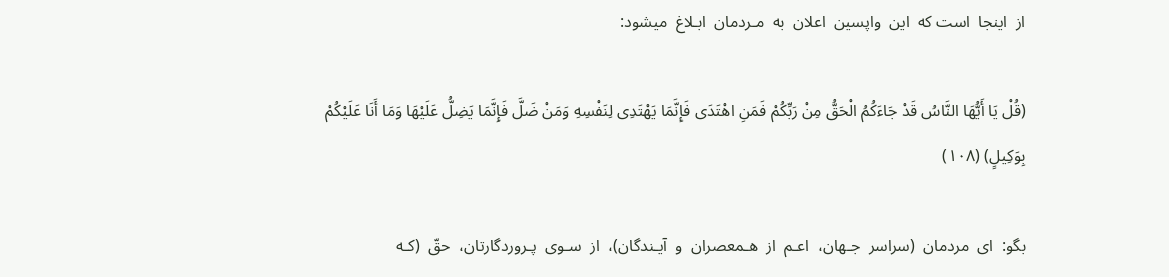از  اینجا  است که  این  واپسین  اعلان  به  مـردمان  ابـلاغ  میشود:

(قُلْ یَا أَیُّهَا النَّاسُ قَدْ جَاءَکُمُ الْحَقُّ مِنْ رَبِّکُمْ فَمَنِ اهْتَدَى فَإِنَّمَا یَهْتَدِی لِنَفْسِهِ وَمَنْ ضَلَّ فَإِنَّمَا یَضِلُّ عَلَیْهَا وَمَا أَنَا عَلَیْکُمْ بِوَکِیلٍ) (١٠٨)

بگو:  ای  مردمان  (سراسر  جـهان،  اعـم  از  هـمعصران  و  آیـندگان)،  از  سـوی  پـروردگارتان،  حقّ  (کـه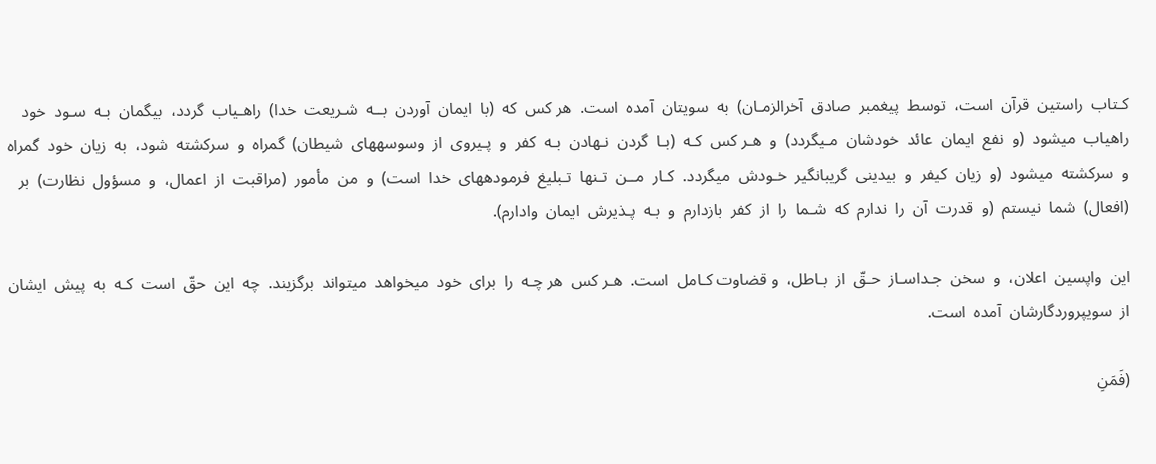کـتاب  راستین  قرآن  است،  توسط  پیغمبر  صادق  آخرالزمـان)  به  سویتان  آمده  است.  هر کس  که  (با  ایمان  آوردن  بــه  شـریعت  خدا)  راهـیاب  گردد،  بیگمان  بـه  سـود  خود  راهیاب  میشود  (و  نفع  ایمان  عائد  خودشان  مـیگردد)  و  هـر کس  کـه  (بـا  گردن  نـهادن  بـه  کفر  و  پـیروی  از  وسوسههای  شیطان)  گمراه  و  سرکشته  شود،  به  زیان  خود  گمراه  و  سرکشته  میشود  (و  زیان  کیفر  و  بیدینی  گریبانگیر  خـودش  میگردد.  کـار  مــن  تـنها  تـبلیغ  فرمودههای  خدا  است)  و  من  مأمور  (مراقبت  از  اعمال،  و  مسؤول  نظارت)  بر  (افعال)  شما  نیستم  (و  قدرت  آن  را  ندارم  که  شـما  را  از  کفر  بازدارم  و  بـه  پـذیرش  ایمان  وادارم).

این  واپسین  اعلان،  و  سخن  جـداسـاز  حـقّ  از  بـاطل،  و قضاوت کـامل  است.  هـر کس  هر چـه  را  برای  خود  میخواهد  میتواند  برگزیند.  چه  این  حقّ  است  کـه  به  پیش  ایشان  از  سویپروردگارشان  آمده  است.

(فَمَنِ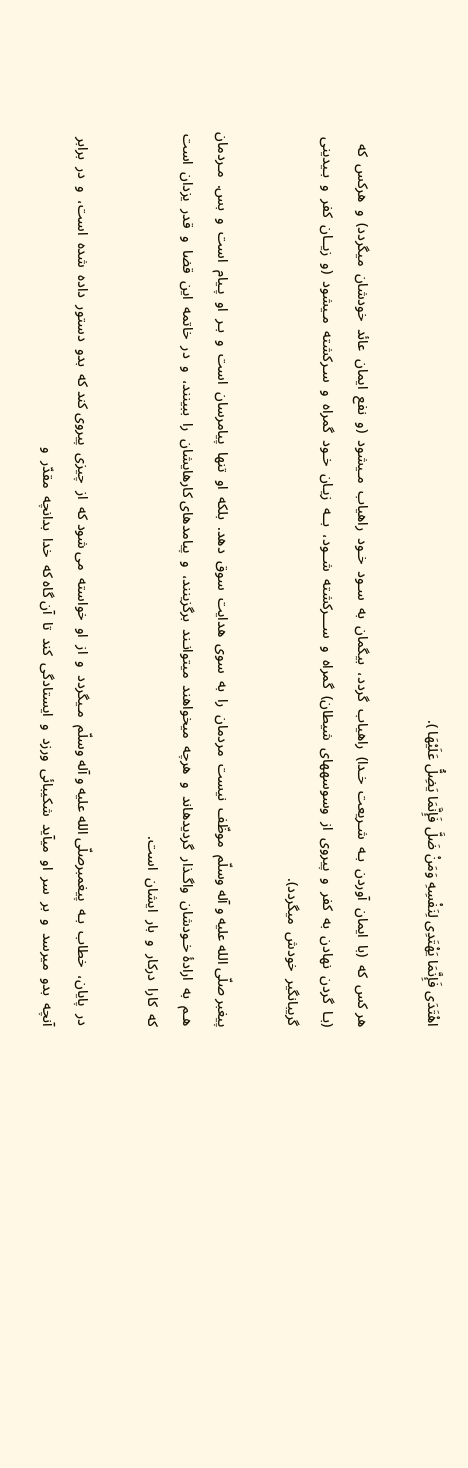اهْتَدَى فَإِنَّمَا یَهْتَدِی لِنَفْسِهِ وَمَنْ ضَلَّ فَإِنَّمَا یَضِلُّ عَلَیْهَا ).

هر کس  که  (با  ایمان  آوردن  بـه  شـریعت  خـدا)  راهیاب  گردد،  بیگمان  به  سـود  خـود  راهیاب  مـیشود  (و  نفع  ایمان  عائد  خودشان  میگردد)  و  هرکس  که  (بـا  گردن  نهادن  به  کفر  و  پیروی  از  وسوسههای  شیطان)  گمراه  و  ســـرکشته  شــود،  بــه  زیـان  خـود  گمراه  و  سـرکشته  مـیشود  (و  زیــان  کفر  و  بـیدینی  گریبانگیر  خودش  میگردد).

پیغبر صلّی الله علیه و آله وسلّم  موظّف  نیست  مردمان  را  به  سوی  هدایت  سوق  دهد.  بلکه  او  تنها  پیامرسان  است  و  بـر  او  پـیام  است  و  بس.  مـردمان  هـم  به  ارادۀ خـودشان  واگـذار  گردیدهاند  و  هرچه  میخواهند  میتوانـند  برگزینند،  و  پیامدهای کارهایشان  را  ببینند،  و  در  خاتمه  این  قضا  و  قدر  یزدان  است  که  کارا  درکار  و  بار  ایشان  است.

در  پایان،  خطاب  بـه  پیغمبرصلّی الله علیه و آله وسلّم  مـیگردد  و  از  او  خواسته  می شود که  از  چیزی  پیروی کند که  بدو  دستور  داده  شده  است،  و  در  برابر  آنچه  بدو  میرسد  و  بر  سر  او  میآید  شکیبائی  ورزد  و  ایستادگی  کند  تا  آن گاه که  خدا  بدانچه  مقدّر  و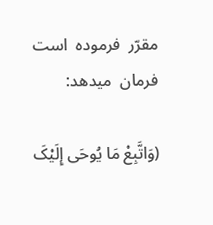مقرّر  فرموده  است  فرمان  میدهد:

(وَاتَّبِعْ مَا یُوحَى إِلَیْکَ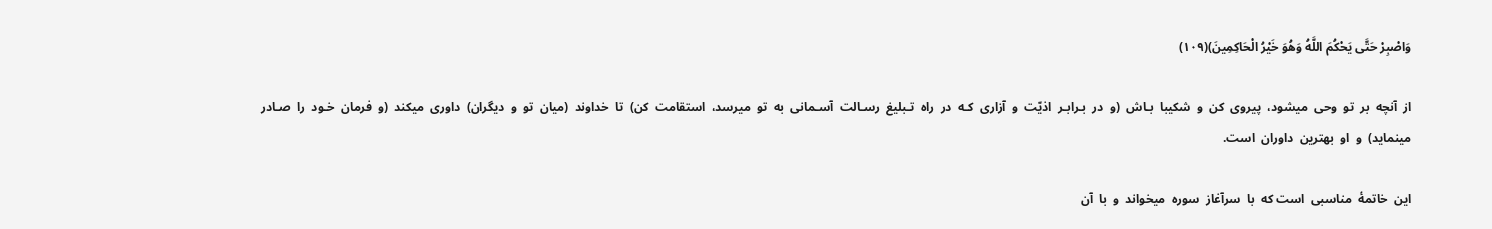وَاصْبِرْ حَتَّى یَحْکُمَ اللَّهُ وَهُوَ خَیْرُ الْحَاکِمِینَ)(١٠٩)

از  آنچه  بر  تو  وحی  میشود،  پیروی  کن  و  شکیبا  بـاش  (و  در  بـرابـر  اذیّت  و  آزاری  کـه  در  راه  تـبلیغ  رسـالت  آسـمانی  به  تو  میرسد،  استقامت  کن)  تا  خداوند  (میان  تو  و  دیگران)  داوری  میکند  (و  فرمان  خـود  را  صـادر  مینماید)  و  او  بهترین  داوران  است.

این  خاتمۀ  مناسبی  است که  با  سرآغاز  سوره  میخواند  و  با  آن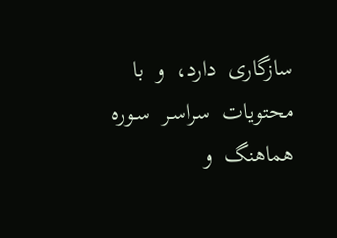سازگاری  دارد،  و  با  محتویات  سراسـر  سـوره  هماهنگ  و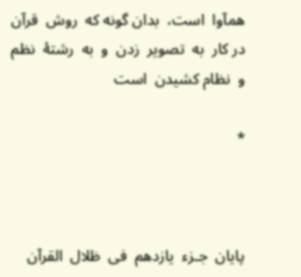همآوا  است،  بدان گونه که  روش  قرآن  در کار  به  تصویر  زدن  و  به  رشتۀ  نظم  و  نظام کشیدن  است

*



پایان  جـزء  یازدهم  فی  ظلال  القرآن